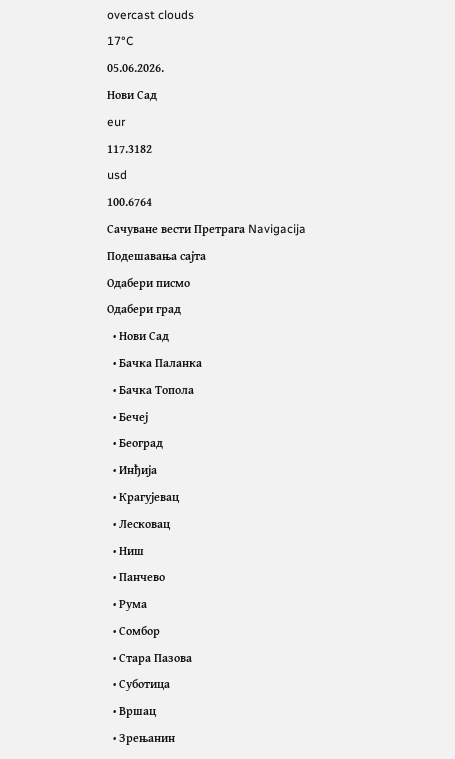overcast clouds
17°C
05.06.2026.
Нови Сад
eur
117.3182
usd
100.6764
Сачуване вести Претрага Navigacija
Подешавања сајта
Одабери писмо
Одабери град
  • Нови Сад
  • Бачка Паланка
  • Бачка Топола
  • Бечеј
  • Београд
  • Инђија
  • Крагујевац
  • Лесковац
  • Ниш
  • Панчево
  • Рума
  • Сомбор
  • Стара Пазова
  • Суботица
  • Вршац
  • Зрењанин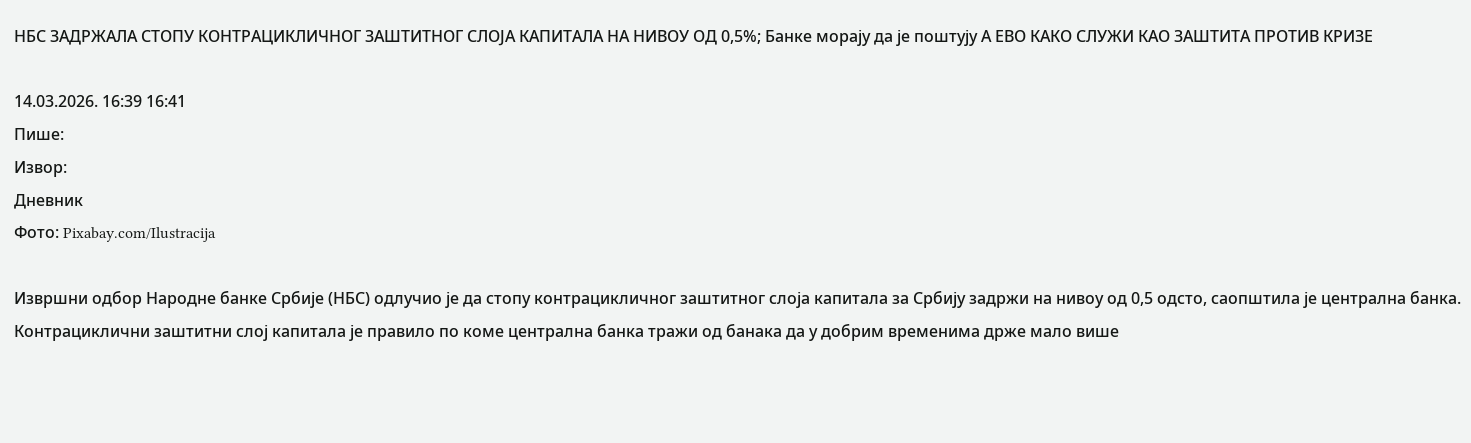НБС ЗАДРЖАЛА СТОПУ КОНТРАЦИКЛИЧНОГ ЗАШТИТНОГ СЛОЈА КАПИТАЛА НА НИВОУ ОД 0,5%; Банке морају да је поштују А ЕВО КАКО СЛУЖИ КАО ЗАШТИТА ПРОТИВ КРИЗЕ

14.03.2026. 16:39 16:41
Пише:
Извор:
Дневник
Фото: Pixabay.com/Ilustracija

Извршни одбор Народне банке Србије (НБС) одлучио је да стопу контрацикличног заштитног слоја капитала за Србију задржи на нивоу од 0,5 одсто, саопштила је централна банка. Контрациклични заштитни слој капитала је правило по коме централна банка тражи од банака да у добрим временима држе мало више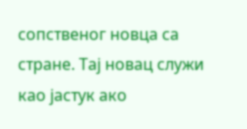сопственог новца са стране. Тај новац служи као јастук ако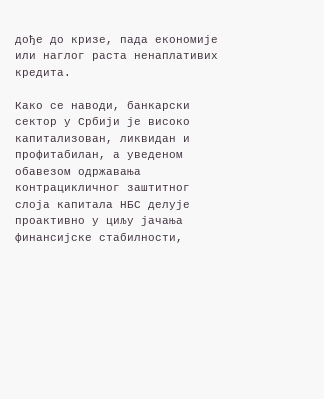дође до кризе, пада економије или наглог раста ненаплативих кредита.

Како се наводи, банкарски сектор у Србији је високо капитализован, ликвидан и профитабилан, а уведеном обавезом одржавања контрацикличног заштитног слоја капитала НБС делује проактивно у циљу јачања финансијске стабилности,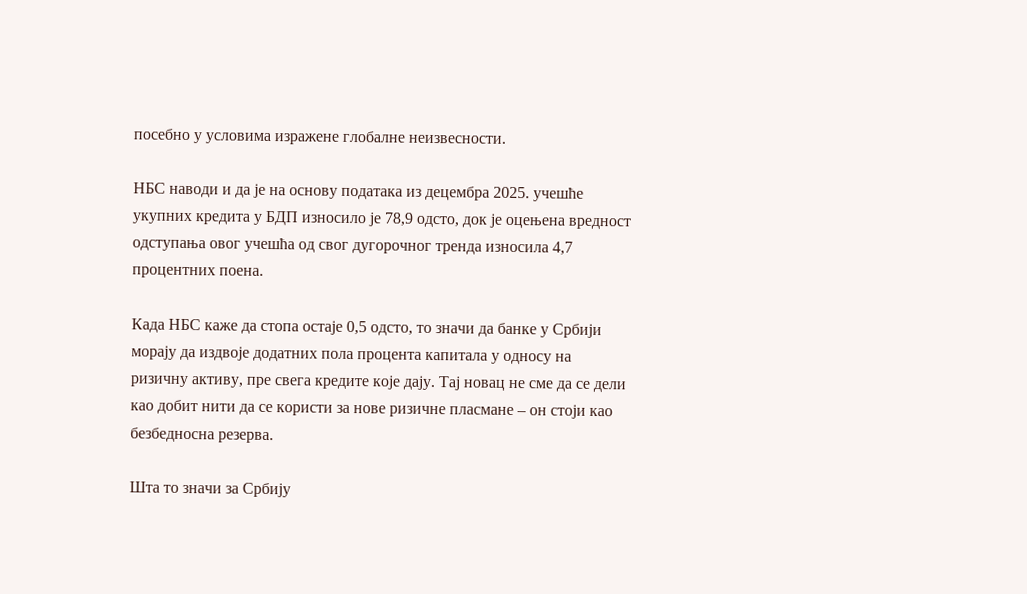посебно у условима изражене глобалне неизвесности.

НБС наводи и да је на основу података из децембра 2025. учешће укупних кредита у БДП износило је 78,9 одсто, док је оцењена вредност одступања овог учешћа од свог дугорочног тренда износила 4,7 процентних поена.

Када НБС каже да стопа остаје 0,5 одсто, то значи да банке у Србији морају да издвоје додатних пола процента капитала у односу на ризичну активу, пре свега кредите које дају. Тај новац не сме да се дели као добит нити да се користи за нове ризичне пласмане – он стоји као безбедносна резерва.

Шта то значи за Србију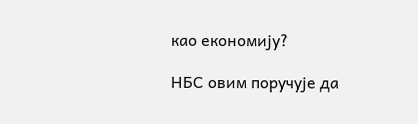као економију?

НБС овим поручује да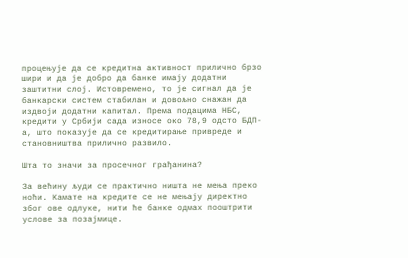процењује да се кредитна активност прилично брзо шири и да је добро да банке имају додатни заштитни слој. Истовремено, то је сигнал да је банкарски систем стабилан и довољно снажан да издвоји додатни капитал. Према подацима НБС, кредити у Србији сада износе око 78,9 одсто БДП-а, што показује да се кредитирање привреде и становништва прилично развило.

Шта то значи за просечног грађанина?

За већину људи се практично ништа не мења преко ноћи. Камате на кредите се не мењају директно због ове одлуке, нити ће банке одмах пооштрити услове за позајмице.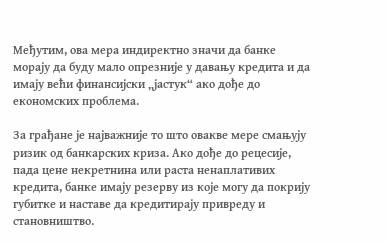Међутим, ова мера индиректно значи да банке морају да буду мало опрезније у давању кредита и да имају већи финансијски „јастук“ ако дође до економских проблема.

За грађане је најважније то што овакве мере смањују ризик од банкарских криза. Ако дође до рецесије, пада цене некретнина или раста ненаплативих кредита, банке имају резерву из које могу да покрију губитке и наставе да кредитирају привреду и становништво.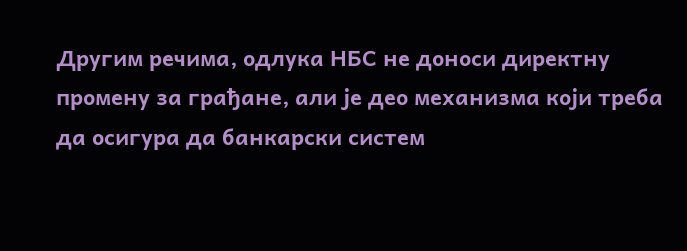Другим речима, одлука НБС не доноси директну промену за грађане, али је део механизма који треба да осигура да банкарски систем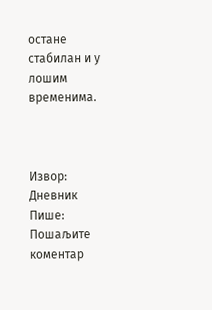остане стабилан и у лошим временима.



Извор:
Дневник
Пише:
Пошаљите коментар